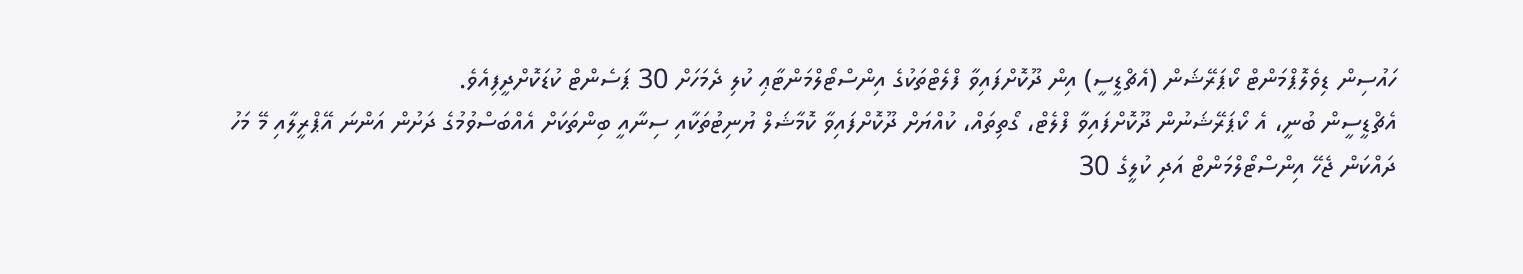ހައުސިން ޑިވެލޮޕްމަންޓް ކޯޕަރޭޝަން (އެޗްޑީސީ) އިން ދޫކޮށްފައިވާ ފްލެޓްތަކުގެ އިންސްޓޯލްމަންޓާޢި ކުލި ދެމަހަށް 30 ޕަސެންޓް ކުޑަކޮށްދީފިއެވެ.
އެޗްޑީސީން ބުނީ، އެ ކޯޕަރޭޝަނުން ދޫކޮށްފައިވާ ފްލެޓް، ގޯތިތައް، ކުއްޔަށް ދޫކޮށްފައިވާ ކޮމާޝަލް ޔުނިޓުތަކާއި ސިނާއީ ބިންތަކަށް އެއްބަސްވުމުގެ ދަށުން އަންނަ އޭޕްރީލާއި މޭ މަހު ދައްކަން ޖެހޭ އިންސްޓޯލްމަންޓް އަދި ކުލީގެ 30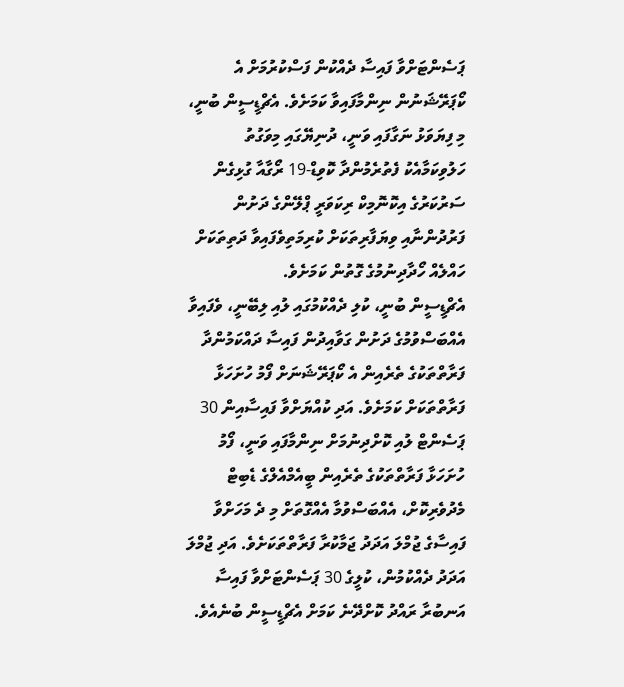ޕަސެންޓަށްވާ ފައިސާ ދެއްކުން ފަސްކުރުމަށް އެ ކޯޕަރޭޝަނުން ނިންމާފައިވާ ކަމަށެވެ. އެޗްޑީސީން ބުނީ، މި ފިޔަވަޅު ނަގާފައި ވަނީ، ދުނިޔޭގައި މިވަގުތު ހަލުވިކަމާއެކު ފެތުރެމުންދާ ކޮވިޑް-19 ރޯގާއާ ގުޅިގެން ސަރުކަރުގެ އިކޮނޮމިކް ރިކަވަރީ ޕްލޭންގެ ދަށުން ފަރުދުންނާއި ވިޔަފާރިތަކަށް ކުރިމަތިވެފައިވާ ދަތިތަކަށް ހައްލެއް ހޯދާދިނުމުގެ ގޮތުން ކަމަށެވެ.
އެޗްޑީސީން ބުނީ، ކުލި ދެއްކުމުގައި ލުއި ލިބޭނީ، ވެފައިވާ އެއްބަސްވުމުގެ ދަށުން ގަވާއިދުން ފައިސާ ދައްކަމުންދާ ފަރާތްތަކުގެ ތެރެއިން އެ ކޯޕަރޭޝަނަށް ފޯމު ހުށަހަޅާ ފަރާތްތަކަށް ކަމަށެވެ. އަދި ކުއްޔަށްވާ ފައިސާއިން 30 ޕަސެންޓް ލުއި ކޮށްދިނުމަށް ނިންމާފައި ވަނީ، ފޯމު ހުށަހަޅާ ފަރާތްތަކުގެ ތެރެއިން ބީއެމްއެލްގެ ޑެބިޓް މެދުވެރިކޮށް، އެއްބަސްވުމާ އެއްގޮތަށް މި ދެ މަހަށްވާ ފައިސާގެ ޖުމްލަ އަދަދު ޖަމާކުރާ ފަރާތްތަކަށެވެ. އަދި ޖުމްލަ އަދަދު ދެއްކުމުން، ކުލީގެ 30 ޕަސެންޓަށްވާ ފައިސާ އަނބުރާ ރައްދު ކޮށްދޭނެ ކަމަށް އެޗްޑީސީން ބުނެއެވެ.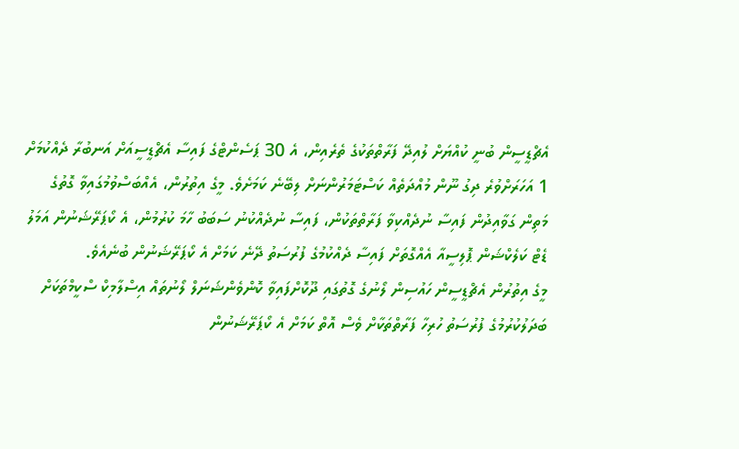އެޗްޑީސީން ބުނީ ކުއްޔަށް ލުއިދޭ ފަރާތްތަކުގެ ތެރެއިން، އެ 30 ޕަސެންޓްގެ ފައިސާ އެޗްޑީސީއަށް އަނބުރާ ދެއްކުމަށް 1 އަހަރަށްވުރެ ދިގު ނޫން މުއްދަތެއް ކަސްޓަމަރުންނަށް ލިބޭނެ ކަމަށެވެ. މީގެ އިތުރުން، އެއްބަސްވުމުގައިވާ ގޮތުގެ މަތިން ގަވާއިދުން ފައިސާ ނުދެއްކިވާ ފަރާތްތަކުން، ފައިސާ ނުދެއްކުނު ސަބަބު ހާމަ ކުރުމުން، އެ ކޯޕަރޭޝަނުން އަމަލު ޑެޓް ކަލެކްޝަން ޕޮލިސީއާ އެއްގޮތަށް ފައިސާ ދެއްކުމުގެ ފުރުސަތު ދޭނެ ކަމަށް އެ ކޯޕަރޭޝަނުން ބުނެއެވެ.
މީގެ އިތުރުން އެޗްޑީސީން ހައުސިން ލޯނުގެ ގޮތުގައި ދޫކޮށްފައިވާ ކޮންވެންޝަނަލް ލޯނުތައް އިސްލާމިކް ސްކީމްތަކަށް ބަދަލުކުރުމުގެ ފުރުސަތު ހުރިހާ ފަރާތްތަކާށް ވެސް އޮތް ކަމަށް އެ ކޯޕަރޭޝަނުން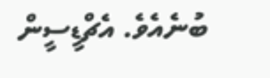ބުނެއެވެ. އެޗްޑީސީން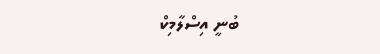ބުނީ އިސްލާމިކް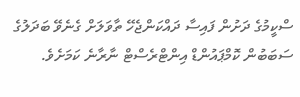ސްކީމުގެ ދަށުން ފައިސާ ދައްކަންޖެހޭ ތާވަލަށް ގެނެވޭ ބަދަލުގެ ސަބަބުން ކޮމްޕައުންޑް އިންޓްރެސްޓް ނާރާނެ ކަމަށެވެ.